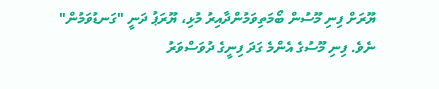ޔޫރަށް ފިނި މޫސުން ބޯމަތިވަމުންދާއިރު މުޅި، ޔޫރަޕު ދަނީ "ގަނޑުވަމުން" ނެވެ. ފިނި މޫސުގެ އެންމެ ގަދަ ފިނީގެ ދުވަސްވަރު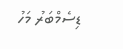ޑިސެމްބަރު މަހު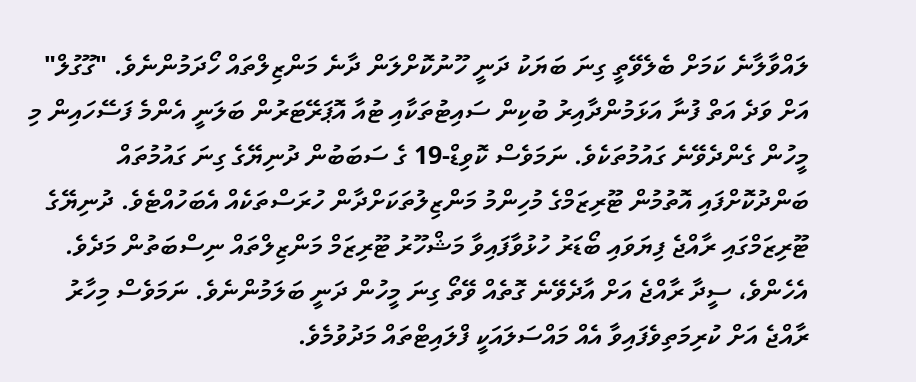ލައްވާލާނެ ކަމަށް ބެލެވޭތީ ގިނަ ބަޔަކު ދަނީ ހޫނުކޮށްލަން ދާނެ މަންޒިލްތައް ހޯދަމުންނެވެ. "ގޫގުލް" އަށް ވަދެ އަތް ފުނާ އަޅަމުންދާއިރު ބުކިން ސައިޓުތަކާއި ޓުއާ އޮޕަރޭޓަރުން ބަލަނީ އެންމެ ފަސޭހައިން މި މީހުން ގެންދެވޭނެ ގައުމުތަކެވެ. ނަމަވެސް ކޮވިޑް-19 ގެ ސަބަބުން ދުނިޔޭގެ ގިނަ ގައުމުތައް ބަންދުކޮށްފައި އޮތުމުން ޓޫރިޒަމްގެ މުހިންމު މަންޒިލުތަކަށްދާން ހުރަސްތަކެއް އެބަހުއްޓެވެ. ދުނިޔޭގެ ޓޫރިޒަމްގައި ރާއްޖެ ފިޔަވައި ބޯޑަރު ހުޅުވާފައިވާ މަޝްހޫރު ޓޫރިޒަމް މަންޒިލްތައް ނިސްބަތުން މަދެވެ. އެހެންވެ، ސީދާ ރާއްޖެ އަށް އާދެވޭނެ ގޮތެއް ވޭތޯ ގިނަ މީހުން ދަނީ ބަލަމުންނެވެ. ނަމަވެސް މިހާރު ރާއްޖެ އަށް ކުރިމަތިވެފައިވާ އެއް މައްސަލައަކީ ފްލައިޓްތައް މަދުވުމެވެ.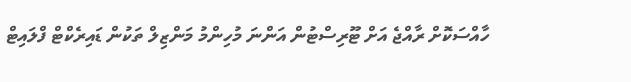ހާއްސަކޮށް ރާއްޖެ އަށް ޓޫރިސްޓުން އަންނަ މުހިންމު މަންޒިލް ތަކުން ޑައިރެކްޓް ފްލައިޓް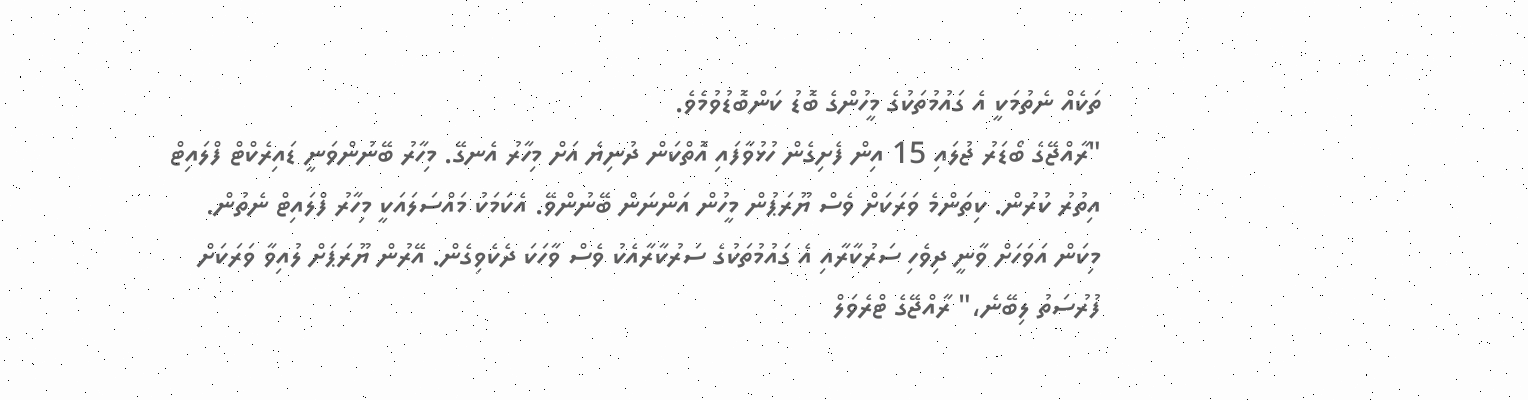ތަކެއް ނެތުމަކީ އެ ގައުމުތަކުގެ މީހުންގެ ބޮޑު ކަންބޮޑުވުމެވެ.
"ރާއްޖޭގެ ބޯޑަރު ޖުލައި 15 އިން ފެށިގެން ހުޅުވާފައި އޮތްކަން ދުނިޔެ އަށް މިހާރު އެނގޭ. މިހާރު ބޭނުންވަނީ ޑައިރެކްޓް ފްލައިޓް އިތުރު ކުރުން. ކިތަންމެ ވަރަކަށް ވެސް ޔޫރަޕުން މީހުން އަންނަން ބޭނުންވޭ. އެކަމަކު މައްސަލައަކީ މިހާރު ފްލައިޓް ނެތުން. މިކަން އަވަހަށް ވާނީ ދިވެހި ސަރުކާރާއި އެ ގައުމުތަކުގެ ސަރުކާރާއެކު ވެސް ވާހަކަ ދެކެވިގެން. އޭރުން ޔޫރަޕަށް ލުއިވާ ވަރަކަށް ފުރުސަތު ލިބޭނެ،" ރާއްޖޭގެ ޓްރެވަލް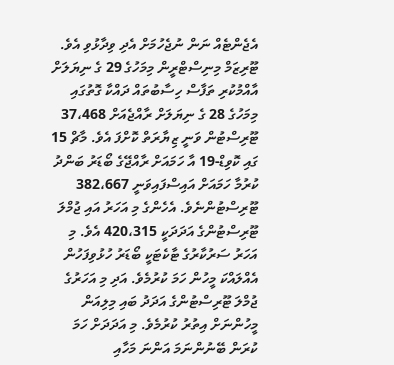އެޖެންޓެއް ނަން ނުޖެހުމަށް އެދި ވިދާޅުވި އެވެ.
ޓޫރިޒަމް މިނިސްޓްރީން މިމަހުގެ 29 ގެ ނިޔަލަށް އާއްމުކުރި ތަފާސް ހިސާބުތައް ދައްކާ ގޮތުގައި މިމަހުގެ 28 ގެ ނިޔަލަށް ރާއްޖެއަށް 37،468 ޓޫރިސްޓުން ވަނީ ޒިޔާރަތް ކޮށްފަ އެވެ. މާޗް 15 ގައި ކޮވިޑް-19 އާ ހަމައަށް ރާއްޖޭގެ ބޯޑަރު ބަންދު ކުރުމާ ހަމައަށް އައިސްފައިވަނީ 382،667 ޓޫރިސްޓުންނެވެ. އެހެންގެ މި އަހަރު އައި ޖުމްލަ ޓޫރިސްޓުންގެ އަދަދަކީ 420،315 އެވެ. މި އަހަރު ސަރުކާރުގެ ޓާކެޓަކީ ބޯޑަރު ހުޅުވިފަހުން އެއްލައްކަ މީހުން ހަމަ ކުރުމެވެ. އަދި މި އަހަރުގެ ޖުމްލަ ޓޫރިސްޓުންގެ އަދަދު ބައި މިލިއަން މީހުންނަށް އިތުރު ކުރުމެވެ. މި އަދަދަށް ހަމަ ކުރަން ބޭނުންނަމަ އަންނަ މަހާއި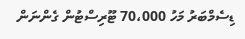ޑިސެމްބަރު މަހު 70،000 ޓޫރިސްޓުން ގެންނަން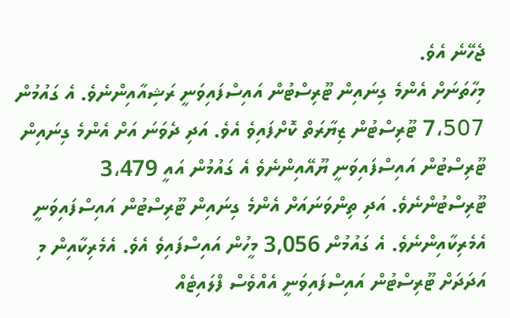ޖެހޭނެ އެވެ.
މިހާތަނަށް އެންމެ ގިނައިން ޓޫރިސްޓުން އައިސްފައިވަނީ ރަޝިއާއިންނެވެ. އެ ގައުމުން 7،507 ޓޫރިސްޓުން ޒިޔާރަތް ކޮށްފައިވެ އެވެ. އަދި ދެވަނަ އަށް އެންމެ ގިނައިން ޓޫރިސްޓުން އައިސްފައިވަނީ ޔޫއޭއިންނެވެ އެ ގައުމުން އައީ 3،479 ޓޫރިސްޓުންނެވެ. އަދި ތިންވަނައަށް އެންމެ ގިނައިން ޓޫރިސްޓުން އައިސްފައިވަނީ އެމެރިކާއިންނެވެ. އެ ގައުމުން 3,056 މީހުން އައިސްފައިވެ އެވެ. އެމެރިކާއިން މި އަދަދަށް ޓޫރިސްޓުން އައިސްފައިވަނީ އެއްވެސް ފްލައިޓެއް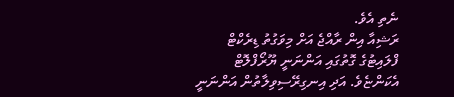ނެތި އެވެ.
ރަޝިއާ އިން ރާއްޖެ އަށް މިވަގުތު ޑިރެކްޓް ފްލައިޓުގެ ގޮތުގައި އަންނަނީ ޔޫރޯފްލޮޓް އެކަންޏެވެ. އަދި އިނގިރޭސިވިލާތުން އަންނަނީ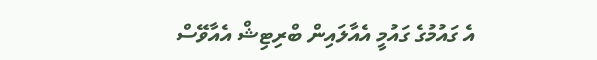އެ ގައުމުގެ ގައުމީ އެއާލައިން ބްރިޓިޝް އެއާވޭސް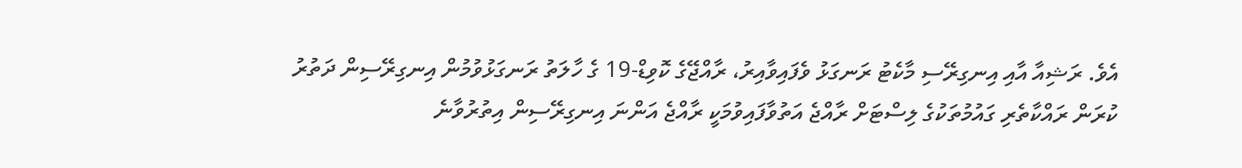އެވެ. ރަޝިއާ އާއި އިނގިރޭސި މާކެޓު ރަނގަޅު ވެފައިވާއިރު، ރާއްޖޭގެ ކޮވިޑް-19 ގެ ހާލަތު ރަނގަޅުވުމުން އިނގިރޭސިން ދަތުރު ކުރަން ރައްކާތެރި ގައުމުތަކުގެ ލިސްޓަށް ރާއްޖެ އަތުވާފައިވުމަކީ ރާއްޖެ އަންނަ އިނގިރޭސިން އިތުރުވާނެ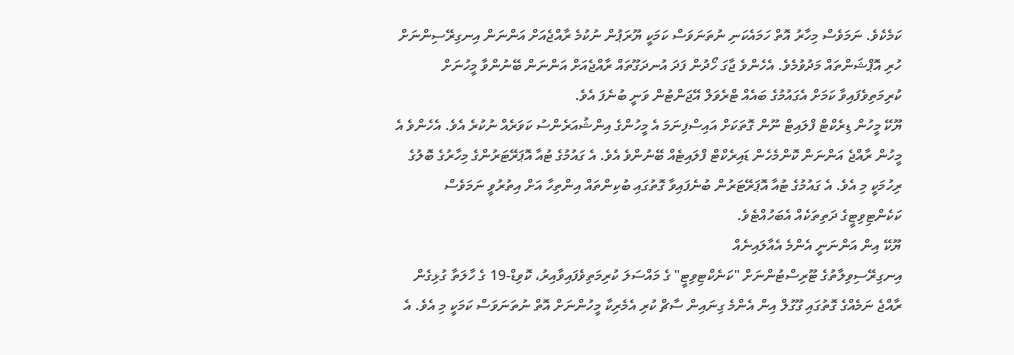ކަމެކެވެ. ނަމަވެސް މިހާރު އޮތް ހަމައެކަނި ނުތަނަވަސް ކަމަކީ ޔޫރަޕުން ނުކުމެ ރާއްޖެއަށް އަންނަން އިނގިރޭސިންނަށް ހުރި އޮޕްޝަންތައް މަދުވުމެވެ. އެހެންވެ ޖާގަ ހޯދުން ފަދަ އުނދަގޫތައް ރާއްޖެއަށް އަންނަން ބޭނުންވާ މީހުނަށް ކުރިމަތިވެފައިވާ ކަމަށް އެގައުމުގެ ބައެއް ޓްރެވަލް އޭޖަންޓުން ވަނީ ބުނެފަ އެވެ.
ޔޫކޭ މީހުން ޑިރެކްޓް ފްލައިޓް ނޫން ގޮތަކަށް އައިސްފިނަމަ އެ މީހުންގެ އިންޝުއަރެންސު ކަވަރެއް ނުކުރެ އެވެ. އެހެންވެ އެ މީހުން ރާއްޖެ އަންނަން ކޮންމެހެން ޑައިރެކްޓް ފްލައިޓެއް ބޭނުންވެ އެވެ. އެ ގައުމުގެ ޓުއާ އޮޕަރޭޓަރުންގެ މިހާރުގެ ބޮލުގެ ރިހުމަކީ މި އެވެ. އެ ގައުމުގެ ޓުއާ އޮޕަރޭޓަރުން ބުނެފައިވާ ގޮތުގައި ބުކިންތައް އިންތިހާ އަށް އިތުރުވީ ނަމަވެސް ކަކެންޓިވިޓީގެ ދަތިތަކެއް އެބަހުއްޓެވެ.
ޔޫކޭ އިން އަންނަނީ އެންމެ އެއާލައިނެއް
އިނގިރޭސިވިލާތުގެ ޓޫރިސްޓުންނަށް "ކަނެކްޓިވިޓީ" ގެ މައްސަލަ ކުރިމަތިވެފައިވާއިރު، ކޮވިޑް-19 ގެ ހާލަތާ ގުޅިގެން ރާއްޖެ ނަމެއްގެ ގޮތުގައި ގޫގުލް އިން އެންމެ ގިނައިން ސާޗް ކުރި އެމެރިކާ މީހުންނަށް އޮތް ނުތަނަވަސް ކަމަކީ މި އެވެ. އެ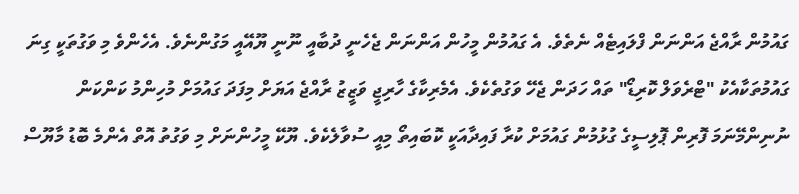ގައުމުން ރާއްޖެ އަންނަން ފްލައިޓެއް ނެތެވެ. އެ ގައުމުން މީހުން އަންނަން ޖެހެނީ ދުބާއީ ނޫނީ ޔޫއޭއީ މަގުންނެވެ. އެހެންވެ މި ވަގުތަކީ ގިނަ ގައުމުތަކާއެކު "ޓްރެވަލް ކޮރިޑޯ" ތައް ހަދަން ޖެހޭ ވަގުތެކެވެ. އެމެރިކާގެ ހާރިޖީ ވަޒީޒު ރާއްޖެ އަޔަށް މިފަދަ ގައުމަށް މުހިންމު ކަންކަން ނުނިންމޭނަމަ ފޮރިން ޕޮލިސީގެ ގުޅުމުން ގައުމަށް ކުރާ ފައިދާއަކީ ކޮބައިތޯ މިއީ ސުވާލެކެވެ. ޔޫކޭ މީހުންނަށް މި ވަގުތު އޮތް އެންމެ ބޮޑު މާޔޫސް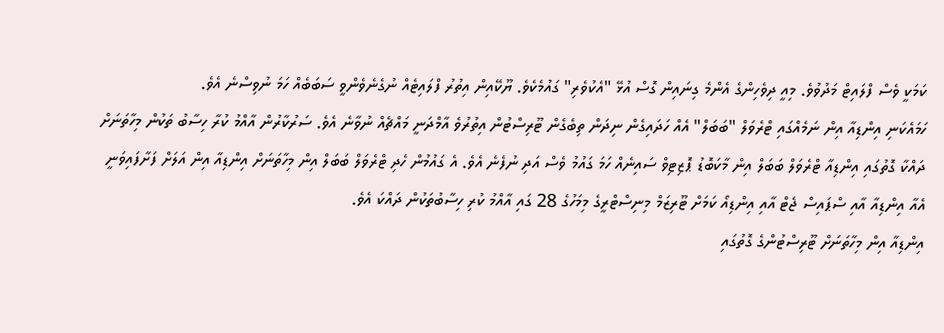ކަމަކީ ވެސް ފްލައިޓް މަދުވުވެ. މިއީ ދިވެހިންގެ އެންމެ ގިނައިން ގޮސް އުޅޭ "އެކުވެރި" ގައުމެކެވެ. ޔޫކޭއިން އިތުރު ފްލައިޓެއް ނުގެނެވެންވީ ސަބަބެއް ހަމަ ނުވިސްނެ އެވެ.
ހަމައެކަނި އިންޑިއާ އިން ނަމެއްގައި ޓްރެވަލް "ބަބަލް" އެއް ހަދައިގެން ނިދަން ތިބެގެން ޓޫރިސްޓުން އިތުރުވެ އާމްދަނީ މައްޗެއް ނުވާނެ އެވެ. ސަރުކާރުން އާއްމު ކުރާ ހިސާބު ތަކުން މިހާތަނަށް ދައްކާ ގޮތުގައި އިންޑިއާ ޓްރެވަލް ބަބަލް އިން މާކަބޮޑު ޕޮޒިޓިވް ސައިނެއް ހަމަ ގައުމު ވެސް އަދި ނުފެނެ އެވެ. އެ ގައުމުން ހެދި ޓްރެވަލް ބަބަލް އިން މިހާތަނަށް އިންޑިއާ އިން އަލަށް ފަށާފައިވަނީ އެއާ އިންޑިއާ އާއި ސްޕައިސް ޖެޓް އާއި އިންޑިއޯ ކަމަށް ޓޫރިޒަމް މިނިސްޓްރީގެ މިމަހުގެ 28 ގައި އާއްމު ކުރި ހިސާބުތަކުން ދައްކަ އެވެ.
އިންޑިއާ އިން މިހާތަނަށް ޓޫރިސްޓުންގެ ގޮތުގައި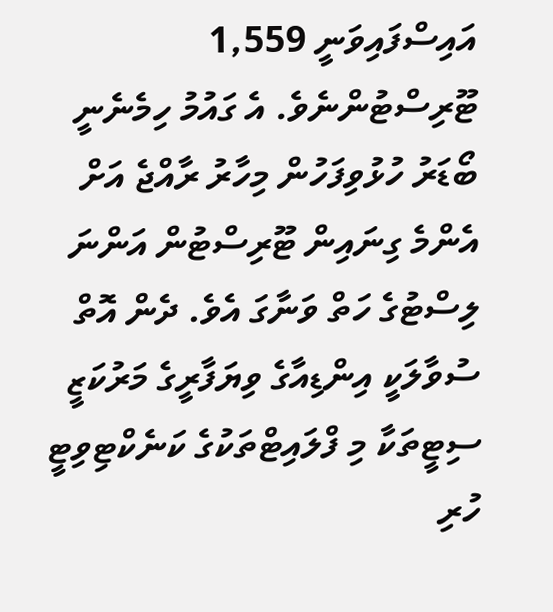އައިސްފައިވަނީ 1,559 ޓޫރިސްޓުންނެވެ. އެ ގައުމު ހިމެނެނީ ބޯޑަރު ހުޅުވިފަހުން މިހާރު ރާއްޖެ އަށް އެންމެ ގިނައިން ޓޫރިސްޓުން އަންނަ ލިސްޓުގެ ހަތް ވަނާގަ އެވެ. ދެން އޮތް ސުވާލަކީ އިންޑިއާގެ ވިޔަފާރީގެ މަރުކަޒީ ސިޓީތަކާ މި ފްލައިޓްތަކުގެ ކަނެކްޓިވިޓީ ހުރި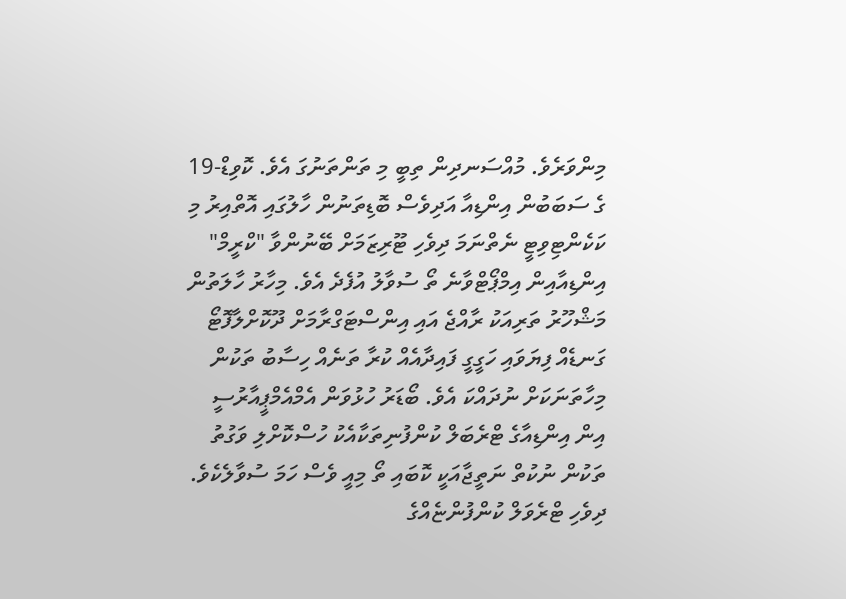މިންވަރެވެ. މުއްސަނދިން ތިބީ މި ތަންތަނުގަ އެވެ. ކޮވިޑް-19 ގެ ސަބަބުން އިންޑިއާ އަދިވެސް ބޮޑިތަނުން ހާލުގައި އޮތްއިރު މި ކަކެންޓިވިޓީ ނެތްނަމަ ދިވެހި ޓޫރިޒަމަށް ބޭނުންވާ "ކްރީމް" އިންޑިއާއިން އިމްޕޯޓްވާނެ ތޯ ސުވާލު އުފެދެ އެވެ. މިހާރު ހާލަތުން މަޝްހޫރު ތަރިއަކު ރާއްޖެ އައި އިންސްޓަގްރާމަށް ދޫކޮށްލާފޮޓޯ ގަނޑެއް ފިޔަވައި ހަގީގީ ފައިދާއެއް ކުރާ ތަނެއް ހިސާބު ތަކުން މިހާތަނަކަށް ނުދައްކަ އެވެ. ބޯޑަރު ހުޅުވަން އެމްއެމްޕީއާރުސީ އިން އިންޑިއާގެ ޓްރެބަލް ކުންފުނިތަކާއެކު ހުސްކޮށްލި ވަގުތު ތަކުން ނުކުތް ނަތީޖާއަކީ ކޮބައި ތޯ މިއީ ވެސް ހަމަ ސުވާލެކެވެ.
ދިވެހި ޓްރެވަލް ކުންފުންޏެއްގެ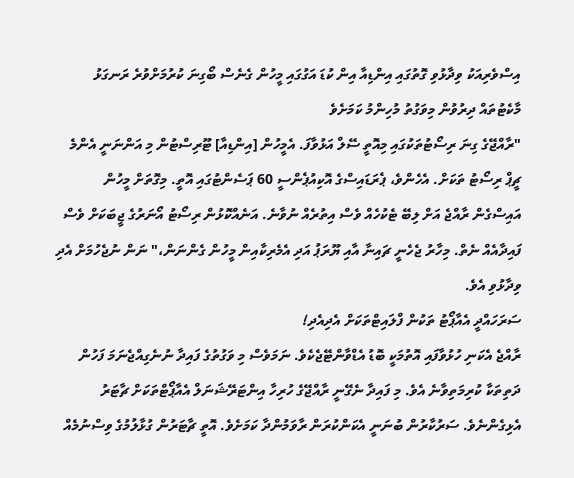އިސްވެރިއަކު ވިދާޅުވި ގޮތުގައި އިންޑިއާ އިން ކުޑަ އަގުގައި މީހުން ގެނެސް ބޯގިނަ ކުރުމަށްވުރެ ރަނގަޅު މާކެޓުތައް ދިރުވުން މިވަގުތު މުހިންމު ކަމަށެވެ
"ރާއްޖޭގެ ގިނަ ރިސޯޓުތަކުގައި މިއޮތީ ސޭލް އަޅުވާފަ. އެމީހުން [އިންޑިއާ] ޓޫރިސްޓުން މި އަންނަނީ އެންމެ ޗީޕް ރިސޯޓު ތަކަށް. އެހެންވެ، ޕެރަޑައިސްގެ އޮކިއުޕެންސީ 60 ޕަސެންޓުގައި އޮތީ. މިގޮތަށް މީހުން އައިސްގެން ރާއްޖެ އަށް ލިބޭ ޓެކުހެއް ވެސް އިތުރެއް ނުވާނެ. އަނެއްކޮޅުން ރިސޯޓު އޯނަރުގެ ޖީބަކަށް ވެސް ފައިދާއެއް ނެތް. މިހާރު ޖެހެނީ ޗައިނާ އާއި ޔޫރަޕު އަދި އެމެރިކާއިން މީހުން ގެންނަން،" ނަން ނުޖެހުމަށް އެދި ވިދާޅުވި އެވެ.
ސަރަހައްދީ އެއާޕޯޓު ތަކުން ފްލައިޓްތަކަށް އެދިއެދި!
ރާއްޖެ އެކަނި ހުޅުވާފައި އޮތުމަކީ ބޮޑު އެޑްވާންޓޭޖެކެވެ. ނަމަވެސް މި ވަގުތުގެ ފައިދާ ނުނެގިއްޖެނަމަ ފަހުން ދަތިތަކާ ކުރިމަތިވާނެ އެވެ. މި ފައިދާ ނެގޭނީ ރާއްޖޭގެ ހުރިހާ އިންޓަރޭޝަނަލް އެއާޕޯޓްތަކަށް ޗާޓަރު އެޅިގެންނެވެ. ސަރުކާރުން ބުނަނީ އެކަންކުރަން ރާވަމުންދާ ކަމަށެވެ. އޮތީ ޗާޓަރުން ގުޅާލުމުގެ ވިސްނުމެއް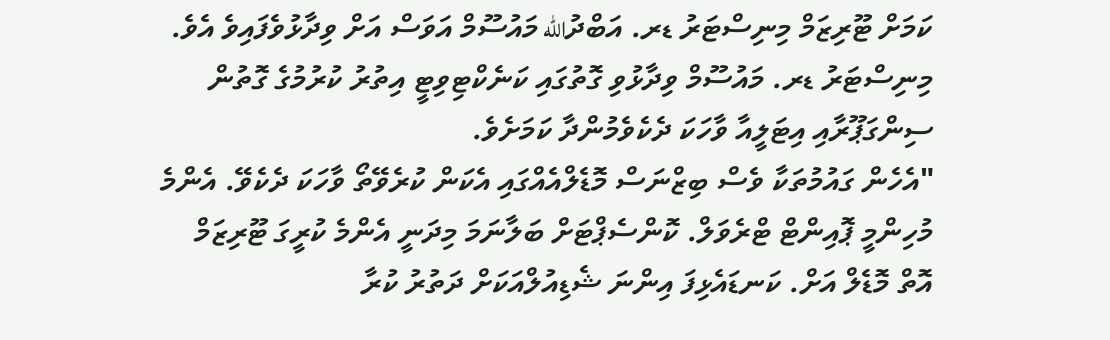ކަމަށް ޓޫރިޒަމް މިނިސްޓަރު ޑރ. އަބްދުالله މައުސޫމް އަވަސް އަށް ވިދާޅުވެފައިވެ އެވެ.
މިނިސްޓަރު ޑރ. މައުސޫމް ވިދާޅުވި ގޮތުގައި ކަނެކްޓިވިޓީ އިތުރު ކުރުމުގެ ގޮތުން ސިންގަޕޫރާއި އިޓަލީއާ ވާހަކަ ދެކެވެމުންދާ ކަމަށެވެ.
"އެހެން ގައުމުތަކާ ވެސް ބިޒްނަސް މޮޑެލްއެއްގައި އެކަން ކުރެވޭތޯ ވާހަކަ ދެކެވޭ. އެންމެ މުހިންމީ ޕޮއިންޓް ޓްރެވަލް. ކޮންސެޕްޓަށް ބަލާނަމަ މިދަނީ އެންމެ ކުރީގަ ޓޫރިޒަމް އޮތް މޮޑެލް އަށް. ކަނޑައެޅިފަ އިންނަ ޝެޑިއުލްއަކަށް ދަތުރު ކުރާ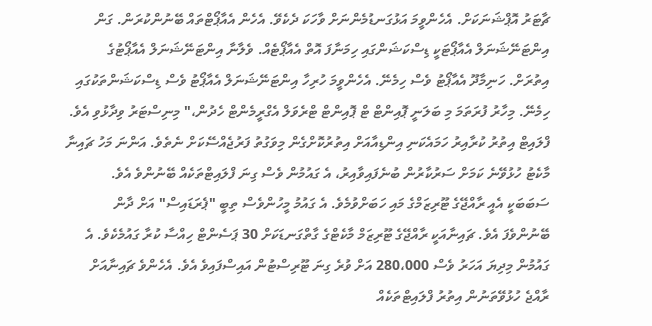ޗާޓަރު އޮޕްޝަނަކަށް. އެހެންވީމަ އަޅުގަނޑުމެންނަށް ވާހަކަ ދެކެވޭ. އެހެން އެއާޕޯޓްތައް ބޭނުންކުރަން. ގަން އިންޓަނޭޝަނަލް އެއާޕޯޓަކީ ޑިސްކަޝަންގައި ހިމަނާފަ އޮތް އެއާޕޯޓެއް. ވެލާނާ އިންޓަނޭޝަނަލް އެއާޕޯޓުގެ އިތުރަށް. ހަނިމާދޫ އެއާޕޯޓު ވެސް ހިމެނޭ. އެހެންވީމަ ހުރިހާ އިންޓަނޭޝަނަލް އެއާޕޯޓު ވެސް ޑިސްކަޝަންތަކުގައި ހިމެނޭ. މިހާރު ފުރަތަމަ މި ބަލަނީ ޕޮއިންޓް ޓް ޕޮއިންޓް ޓްރެވަލް އެގްރީމެންޓް ހެދުން،" މިނިސްޓަރު ވިދާޅުވި އެވެ.
ފްލައިޓް އިތުރު ކުރާއިރު ހަމައެކަނި އިންޑިއާއަށް އިތުރުކޮށްގެން މިވަގުތު ފަރުޖެއްސޭކަށް ނެތެވެ. އަންނަ މަހު ޗައިނާ މާކެޓު ހުޅުވޭނެ ކަމަށް ސަރުކާރުން ބުނެފައިވާއިރު، އެ ގައުމުން ވެސް ގިނަ ފްލައިޓްތަކެއް ބޭނުންވެ އެވެ. ސަބަބަކީ އެއީ ރާއްޖޭގެ ޓޫރިޒަމްގެ މައި ހަބަށްވުމެވެ. އެ ގައުމު މީހުންވެސް ތިބީ "ޕެރަޑައިސް" އަށް ދާން ބޭނުންވެފަ އެވެ. ޗައިނާއަކީ ރާއްޖޭގެ ޓޫރިޒަމް މާކެޓްގެ ގާތްގަނޑަކަށް 30 ޕަސެންޓް ހިއްސާ ކުރާ ގައުމެކެވެ. އެ ގައުމުން މިދިޔަ އަހަރު ވެސް 280،000 އަށް ވުރެ ގިނަ ޓޫރިސްޓުން އައިސްފައިވެ އެވެ. އެހެންވެ ޗައިނާއަށް ރާއްޖެ ހުޅުވޭތަނުން އިތުރު ފްލައިޓްތަކެއް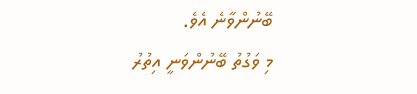ބޭނުންވާނެ އެވެ.
މި ވަގުތު ބޭނުންވަނީ އިތުރު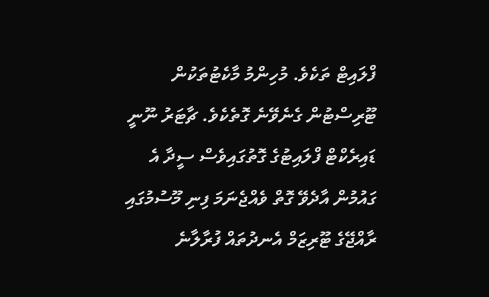ފްލައިޓް ތަކެވެ. މުހިންމު މާކެޓުތަކުން ޓޫރިސްޓުން ގެނެވޭނެ ގޮތެކެވެ. ޗާޓަރު ނޫނީ ޑައިރެކްޓް ފްލައިޓުގެ ގޮތުގައިވެސް ސީދާ އެ ގައުމުން އާދެވޭ ގޮތް ވެއްޖެނަމަ ފިނި މޫސުމުގައި ރާއްޖޭގެ ޓޫރިޒަމް އެނދުތައް ފުރާލާނެ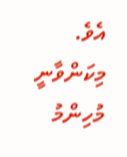އެވެ. މިކަންވާނީ މުހިންމު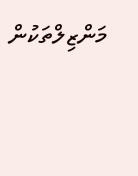މަންޒިލްތަކުން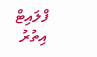ފްލައިޓް އިތުރު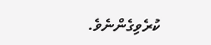ކުރެވިގެންނެވެ.